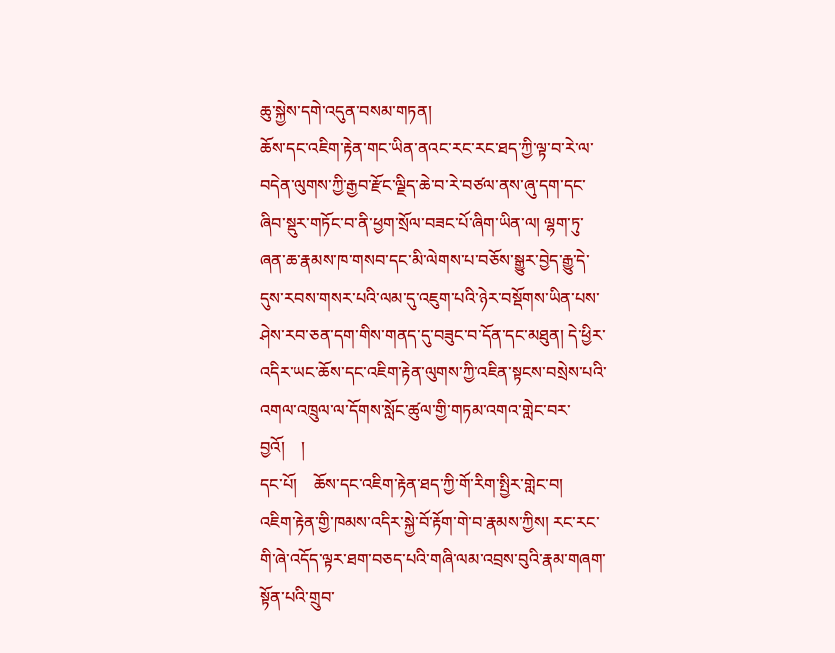ཆུ་སྐྱེས་དགེ་འདུན་བསམ་གཏན།
ཆོས་དང་འཇིག་རྟེན་གང་ཡིན་ནའང་རང་རང་ཐད་ཀྱི་ལྟ་བ་རེ་ལ་བདེན་ལུགས་ཀྱི་རྒྱབ་རྫོང་ལྗིད་ཆེ་བ་རེ་བཙལ་ནས་ཞུ་དག་དང་ཞིབ་སྡུར་གཏོང་བ་ནི་ཕྱག་སྲོལ་བཟང་པོ་ཞིག་ཡིན་ལ། ལྷག་ཏུ་ཞན་ཆ་རྣམས་ཁ་གསབ་དང་མི་ལེགས་པ་བཅོས་སྒྱུར་བྱེད་རྒྱུ་དེ་དུས་རབས་གསར་པའི་ལམ་དུ་འཇུག་པའི་ཉེར་བསྡོགས་ཡིན་པས་ཤེས་རབ་ཅན་དག་གིས་གནད་དུ་བཟུང་བ་དོན་དང་མཐུན། དེ་ཕྱིར་འདིར་ཡང་ཆོས་དང་འཇིག་རྟེན་ལུགས་ཀྱི་འཇིན་སྟངས་བསྲེས་པའི་འགལ་འཁྲུལ་ལ་དོགས་སློང་ཚུལ་གྱི་གཏམ་འགའ་གླེང་བར་བྱའོ།    །
དང་པོ།    ཆོས་དང་འཇིག་རྟེན་ཐད་ཀྱི་གོ་རིག་སྤྱིར་གླེང་བ།
འཇིག་རྟེན་གྱི་ཁམས་འདིར་སྐྱེ་བོ་རྟོག་གེ་བ་རྣམས་ཀྱིས། རང་རང་གི་ཞེ་འདོད་ལྟར་ཐག་བཅད་པའི་གཞི་ལམ་འབྲས་བུའི་རྣམ་གཞག་སྟོན་པའི་གྲུབ་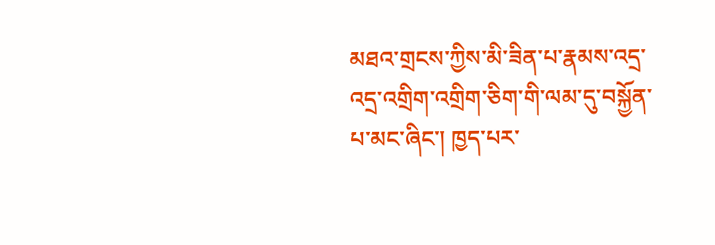མཐའ་གྲངས་ཀྱིས་མི་ཟིན་པ་རྣམས་འདྲ་འདྲ་འགྲིག་འགྲིག་ཅིག་གི་ལམ་དུ་བསྐྱོན་པ་མང་ཞིང་། ཁྱད་པར་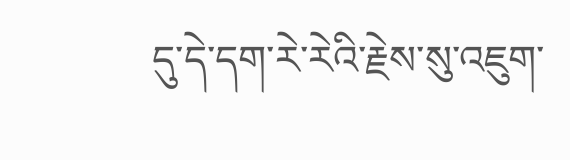དུ་དེ་དག་རེ་རེའི་རྗེས་སུ་འཇུག་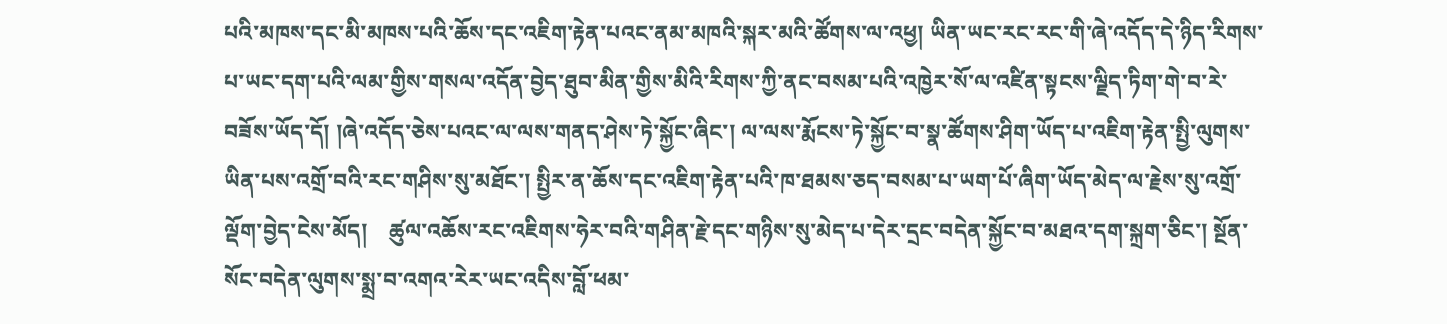པའི་མཁས་དང་མི་མཁས་པའི་ཆོས་དང་འཇིག་རྟེན་པའང་ནམ་མཁའི་སྐར་མའི་ཚོགས་ལ་འཕྱ། ཡིན་ཡང་རང་རང་གི་ཞེ་འདོད་དེ་ཉིད་རིགས་པ་ཡང་དག་པའི་ལམ་གྱིས་གསལ་འདོན་བྱེད་ཐུབ་མིན་གྱིས་མིའི་རིགས་ཀྱི་ནང་བསམ་པའི་འཁྱེར་སོ་ལ་འཛིན་སྟངས་ལྗིད་ཏིག་གེ་བ་རེ་བཟོས་ཡོད་དོ། །ཞེ་འདོད་ཅེས་པའང་ལ་ལས་གནད་ཤེས་ཏེ་སྐྱོང་ཞིང་། ལ་ལས་རྨོངས་ཏེ་སྐྱོང་བ་སྣ་ཚོགས་ཤིག་ཡོད་པ་འཇིག་རྟེན་སྤྱི་ལུགས་ཡིན་པས་འགྲོ་བའི་རང་གཤིས་སུ་མཐོང་། སྤྱིར་ན་ཆོས་དང་འཇིག་རྟེན་པའི་ཁ་ཐམས་ཅད་བསམ་པ་ཡག་པོ་ཞིག་ཡོད་མེད་ལ་རྗེས་སུ་འགྲོ་ལྡོག་བྱེད་ངེས་མོད།    ཚུལ་འཆོས་རང་འཇིགས་ཧེར་བའི་གཤིན་རྗེ་དང་གཉིས་སུ་མེད་པ་དེར་དྲང་བདེན་སྐྱོང་བ་མཐའ་དག་སྐྲག་ཅིང་། སྔོན་སོང་བདེན་ལུགས་སྨྲ་བ་འགའ་རེར་ཡང་འདིས་བློ་ཕམ་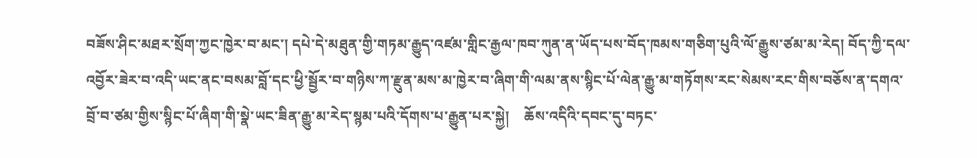བཟོས་ཤིང་མཐར་སྲོག་ཀྱང་ཁྱེར་བ་མང་། དཔེ་དེ་མཐུན་གྱི་གཏམ་རྒྱུད་འཛམ་གླིང་རྒྱལ་ཁབ་ཀུན་ན་ཡོད་པས་བོད་ཁམས་གཅིག་པུའི་ལོ་རྒྱུས་ཙམ་མ་རེད། བོད་ཀྱི་དལ་འབྱོར་ཟེར་བ་འདི་ཡང་ནང་བསམ་བློ་དང་ཕྱི་སྦྱོར་བ་གཉིས་ཀ་རྫུན་མས་མ་ཁྱེར་བ་ཞིག་གི་ལམ་ནས་སྙིང་པོ་ལེན་རྒྱུ་མ་གཏོགས་རང་སེམས་རང་གིས་བཅོས་ན་དགའ་བྲོ་བ་ཙམ་གྱིས་སྙིང་པོ་ཞིག་གི་སྣེ་ཡང་ཟིན་རྒྱུ་མ་རེད་སྙམ་པའི་དོགས་པ་རྒྱུན་པར་སྐྱེ།    ཆོས་འདིའི་དབང་དུ་བཏང་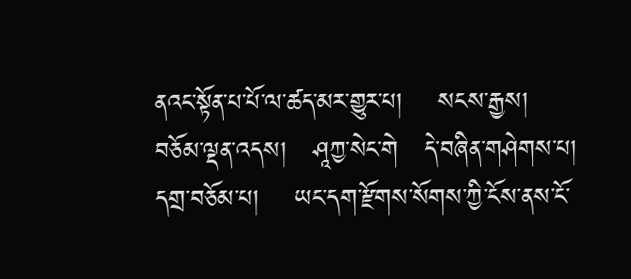ནའང་སྟོན་པ་པོ་ལ་ཚད་མར་གྱུར་པ།    སངས་རྒྱས།    བཅོམ་ལྡན་འདས།   ཤཱཀྱ་སེང་གེ   དེ་བཞིན་གཤེགས་པ།    དགྲ་བཅོམ་པ།    ཡང་དག་རྫོགས་སོགས་ཀྱི་ངོས་ནས་ངོ་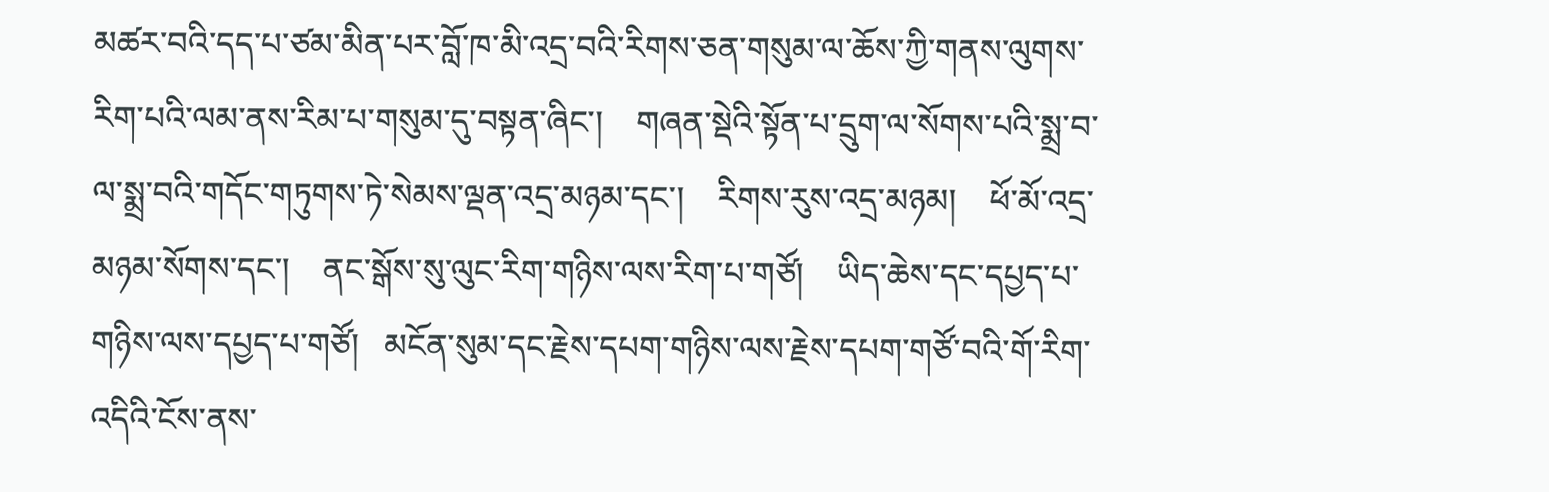མཚར་བའི་དད་པ་ཙམ་མིན་པར་བློ་ཁ་མི་འདྲ་བའི་རིགས་ཅན་གསུམ་ལ་ཆོས་ཀྱི་གནས་ལུགས་རིག་པའི་ལམ་ནས་རིམ་པ་གསུམ་དུ་བསྟན་ཞིང་།    གཞན་སྡེའི་སྟོན་པ་དྲུག་ལ་སོགས་པའི་སྨྲ་བ་ལ་སྨྲ་བའི་གདོང་གཏུགས་ཏེ་སེམས་ལྡན་འདྲ་མཉམ་དང་།    རིགས་རུས་འདྲ་མཉམ།    ཕོ་མོ་འདྲ་མཉམ་སོགས་དང་།    ནང་སྒོས་སུ་ལུང་རིག་གཉིས་ལས་རིག་པ་གཙོ།    ཡིད་ཆེས་དང་དཔྱད་པ་གཉིས་ལས་དཔྱད་པ་གཙོ།   མངོན་སུམ་དང་རྗེས་དཔག་གཉིས་ལས་རྗེས་དཔག་གཙོ་བའི་གོ་རིག་འདིའི་ངོས་ནས་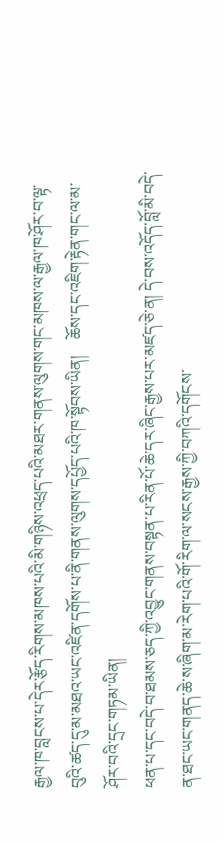རྒྱལ་ཁ་བླངས་པ་དེར་རྩོད་རིགས་མཁས་པའི་མི་གཉིས་འཕྲད་པའི་མཐར་གནས་ལུགས་གང་མཁས་ལ་རྒྱལ་ཁ་ཤོར་བ་ལྟ་བུའི་ཚད་དུ་མ་མཐའ་ཡང་འཛིན་དགོས་པ་ནི་གནས་ལུགས་དཔྱོད་པའི་ཁ་སྟོབས་ཡིན།    ཆོས་དང་འཇིག་རྟེན་གང་ལ་མ་ཤོར་བའི་དྲང་གཏམ་ཡིན།
ཕན་པ་དང་བདེ་བ་ཐམས་ཅད་ཀྱི་འབྱུང་གནས་བསྟན་པ་རིན་པོ་ཆེ་དར་ཞིང་རྒྱས་པར་མཛད་ཅེ་ན། དེ་བས་འདོད་བློ་མི་བདེ་ན་ཐང་ཡང་གནད་ཆེ་ས་ཞིག་མ་རེག་པའི་གོ་རིག་ལ་སངས་རྒྱས་ཀྱི་བཀའི་དགོངས་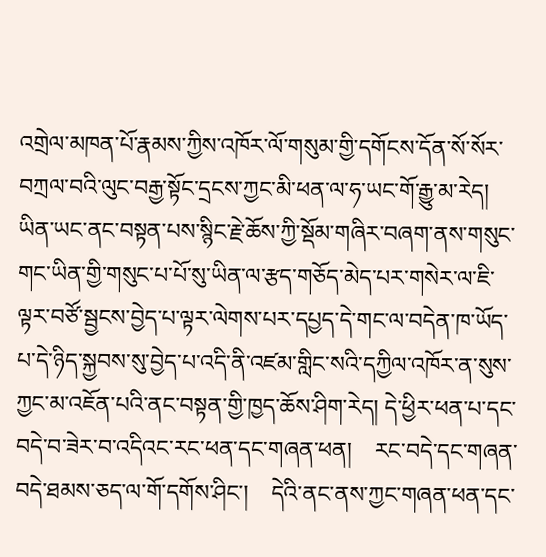འགྲེལ་མཁན་པོ་རྣམས་ཀྱིས་འཁོར་ལོ་གསུམ་གྱི་དགོངས་དོན་སོ་སོར་བཀྲལ་བའི་ལུང་བརྒྱ་སྟོང་དྲངས་ཀྱང་མི་ཕན་ལ་ཧ་ཡང་གོ་རྒྱུ་མ་རེད། ཡིན་ཡང་ནང་བསྟན་པས་སྙིང་རྗེ་ཆོས་ཀྱི་སྡོམ་གཞིར་བཞག་ནས་གསུང་གང་ཡིན་གྱི་གསུང་པ་པོ་སུ་ཡིན་ལ་རྩད་གཅོད་མེད་པར་གསེར་ལ་ཇི་ལྟར་བཙོ་སྦྱངས་བྱེད་པ་ལྟར་ལེགས་པར་དཔྱད་དེ་གང་ལ་བདེན་ཁ་ཡོད་པ་དེ་ཉིད་སྐྱབས་སུ་བྱེད་པ་འདི་ནི་འཛམ་གླིང་སའི་དཀྱིལ་འཁོར་ན་སུས་ཀྱང་མ་འཇོན་པའི་ནང་བསྟན་གྱི་ཁྱད་ཆོས་ཤིག་རེད། དེ་ཕྱིར་ཕན་པ་དང་བདེ་བ་ཟེར་བ་འདིའང་རང་ཕན་དང་གཞན་ཕན།    རང་བདེ་དང་གཞན་བདེ་ཐམས་ཅད་ལ་གོ་དགོས་ཤིང་།    དེའི་ནང་ནས་ཀྱང་གཞན་ཕན་དང་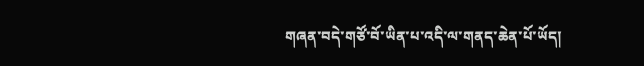གཞན་བདེ་གཙོ་བོ་ཡིན་པ་འདི་ལ་གནད་ཆེན་པོ་ཡོད།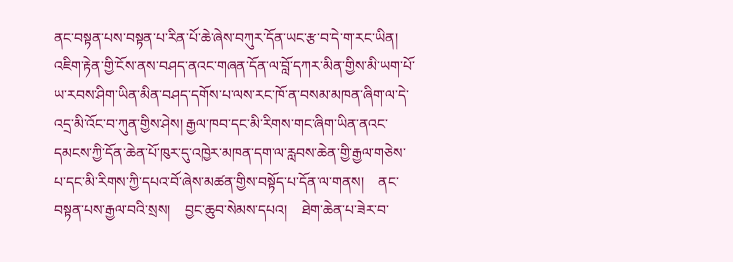ནང་བསྟན་པས་བསྟན་པ་རིན་པོ་ཆེ་ཞེས་བཀུར་དོན་ཡང་རྩ་བ་དེ་ག་རང་ཡིན།    འཇིག་རྟེན་གྱི་ངོས་ནས་བཤད་ནའང་གཞན་དོན་ལ་བློ་དཀར་མིན་གྱིས་མི་ཡག་པོ་ཡ་རབས་ཤིག་ཡིན་མིན་བཤད་དགོས་པ་ལས་རང་ཁོ་ན་བསམ་མཁན་ཞིག་ལ་དེ་འདྲ་མི་འོང་བ་ཀུན་གྱིས་ཤེས། རྒྱལ་ཁབ་དང་མི་རིགས་གང་ཞིག་ཡིན་ནའང་དམངས་ཀྱི་དོན་ཆེན་པོ་ཁུར་དུ་འཁྱེར་མཁན་དག་ལ་རླབས་ཆེན་གྱི་རྒྱལ་གཅེས་པ་དང་མི་རིགས་ཀྱི་དཔའ་བོ་ཞེས་མཚན་གྱིས་བསྟོད་པ་དོན་ལ་གནས།    ནང་བསྟན་པས་རྒྱལ་བའི་སྲས།    བྱང་ཆུབ་སེམས་དཔའ།    ཐེག་ཆེན་པ་ཟེར་བ་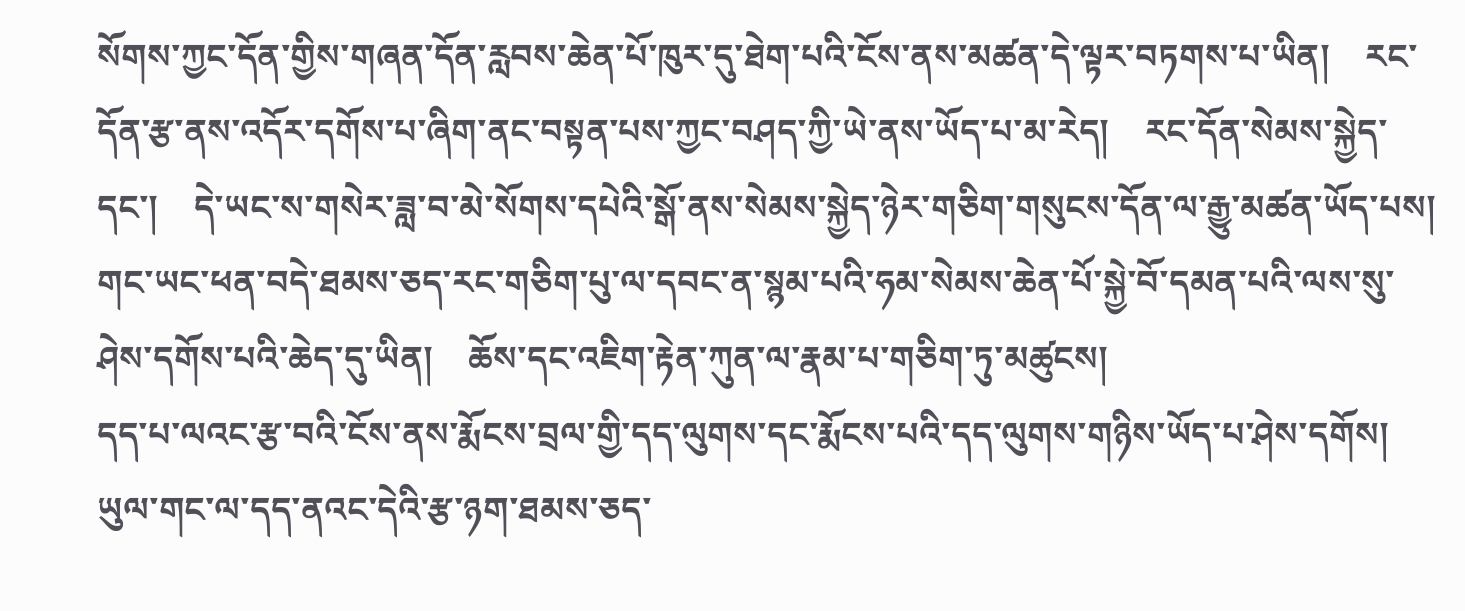སོགས་ཀྱང་དོན་གྱིས་གཞན་དོན་རླབས་ཆེན་པོ་ཁུར་དུ་ཐེག་པའི་ངོས་ནས་མཚན་དེ་ལྟར་བཏགས་པ་ཡིན།    རང་དོན་རྩ་ནས་འདོར་དགོས་པ་ཞིག་ནང་བསྟན་པས་ཀྱང་བཤད་ཀྱི་ཡེ་ནས་ཡོད་པ་མ་རེད།    རང་དོན་སེམས་སྐྱེད་དང་།    དེ་ཡང་ས་གསེར་ཟླ་བ་མེ་སོགས་དཔེའི་སྒོ་ནས་སེམས་སྐྱེད་ཉེར་གཅིག་གསུངས་དོན་ལ་རྒྱུ་མཚན་ཡོད་པས།    གང་ཡང་ཕན་བདེ་ཐམས་ཅད་རང་གཅིག་པུ་ལ་དབང་ན་སྙམ་པའི་ཧམ་སེམས་ཆེན་པོ་སྐྱེ་བོ་དམན་པའི་ལས་སུ་ཤེས་དགོས་པའི་ཆེད་དུ་ཡིན།    ཆོས་དང་འཇིག་རྟེན་ཀུན་ལ་རྣམ་པ་གཅིག་ཏུ་མཚུངས།
དད་པ་ལའང་རྩ་བའི་ངོས་ནས་རྨོངས་བྲལ་གྱི་དད་ལུགས་དང་རྨོངས་པའི་དད་ལུགས་གཉིས་ཡོད་པ་ཤེས་དགོས།    ཡུལ་གང་ལ་དད་ནའང་དེའི་རྩ་ཉག་ཐམས་ཅད་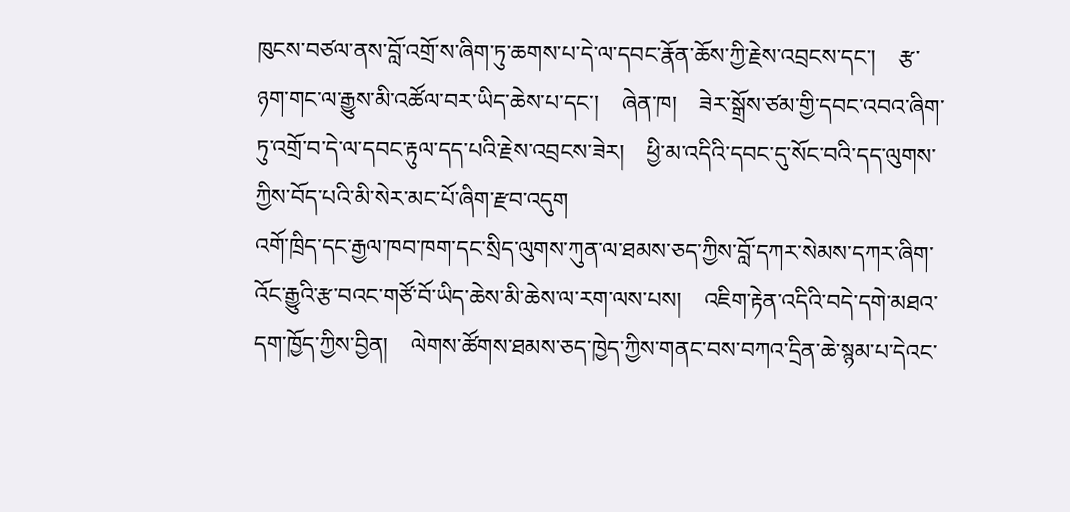ཁུངས་བཙལ་ནས་བློ་འགྲོ་ས་ཞིག་ཏུ་ཆགས་པ་དེ་ལ་དབང་རྣོན་ཆོས་ཀྱི་རྗེས་འབྲངས་དང་།    རྩ་ཉག་གང་ལ་རྒྱུས་མི་འཚོལ་བར་ཡིད་ཆེས་པ་དང་།    ཞེན་ཁ།    ཟེར་སྒྲོས་ཙམ་གྱི་དབང་འབའ་ཞིག་ཏུ་འགྲོ་བ་དེ་ལ་དབང་རྟུལ་དད་པའི་རྗེས་འབྲངས་ཟེར།    ཕྱི་མ་འདིའི་དབང་དུ་སོང་བའི་དད་ལུགས་ཀྱིས་བོད་པའི་མི་སེར་མང་པོ་ཞིག་རྫབ་འདུག
འགོ་ཁྲིད་དང་རྒྱལ་ཁབ་ཁག་དང་སྲིད་ལུགས་ཀུན་ལ་ཐམས་ཅད་ཀྱིས་བློ་དཀར་སེམས་དཀར་ཞིག་འོང་རྒྱུའི་རྩ་བའང་གཙོ་བོ་ཡིད་ཆེས་མི་ཆེས་ལ་རག་ལས་པས།    འཇིག་རྟེན་འདིའི་བདེ་དགེ་མཐའ་དག་ཁྱོད་ཀྱིས་བྱིན།    ལེགས་ཚོགས་ཐམས་ཅད་ཁྱེད་ཀྱིས་གནང་བས་བཀའ་དྲིན་ཆེ་སྙམ་པ་དེའང་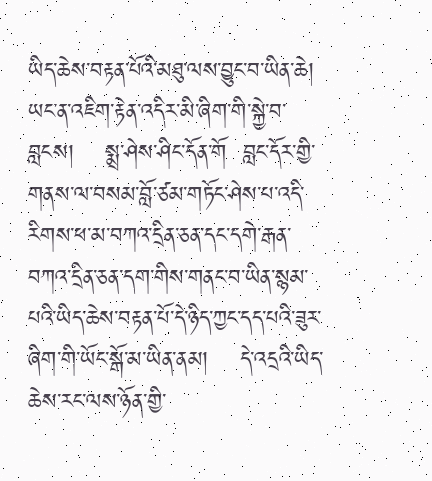ཡིད་ཆེས་བརྟན་པོའི་མཐུ་ལས་བྱུང་བ་ཡིན་ཆེ།    ཡང་ན་འཇིག་རྟེན་འདིར་མི་ཞིག་གི་སྐྱེ་བ་བླངས།    སྨྲ་ཤེས་ཤིང་དོན་གོ  བླང་དོར་གྱི་གནས་ལ་བསམ་བློ་ཙམ་གཏོང་ཤེས་པ་འདི་རིགས་ཕ་མ་བཀའ་དྲིན་ཅན་དང་དགེ་རྒན་བཀའ་དྲིན་ཅན་དག་གིས་གནང་བ་ཡིན་སྙམ་པའི་ཡིད་ཆེས་བརྟན་པོ་དེ་ཉིད་ཀྱང་དད་པའི་ཟུར་ཞིག་གི་ཡོང་སྒོ་མ་ཡིན་ནམ།    དེ་འདྲའི་ཡིད་ཆེས་རང་ལས་ཉོན་གྱི་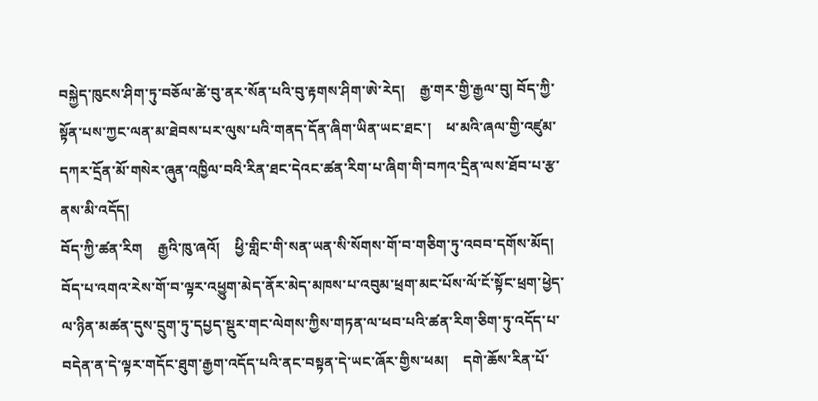བསྐྱེད་ཁུངས་ཤིག་ཏུ་བཅོལ་ཚེ་བུ་ནར་སོན་པའི་བུ་རྟགས་ཤིག་ཨེ་རེད།    རྒྱ་གར་གྱི་རྒྱལ་བུ། བོད་ཀྱི་སྟོན་པས་ཀྱང་ལན་མ་ཐེབས་པར་ལུས་པའི་གནད་དོན་ཞིག་ཡིན་ཡང་ཐང་།    ཕ་མའི་ཞལ་གྱི་འཛུམ་དཀར་དྲོན་མོ་གསེར་ཞུན་འཁྱིལ་བའི་རིན་ཐང་དེའང་ཚན་རིག་པ་ཞིག་གི་བཀའ་དྲིན་ལས་ཐོབ་པ་རྩ་ནས་མི་འདོད།
བོད་ཀྱི་ཚན་རིག    རྒྱའི་ཁུ་ཞའོ།    ཕྱི་གླིང་གི་སན་ཡན་སི་སོགས་གོ་བ་གཅིག་ཏུ་འབབ་དགོས་མོད། བོད་པ་འགའ་རེས་གོ་བ་ལྟར་འཕྱུག་མེད་ནོར་མེད་མཁས་པ་འབུམ་ཕྲག་མང་པོས་ལོ་ངོ་སྟོང་ཕྲག་ཕྱེད་ལ་ཉིན་མཚན་དུས་དྲུག་ཏུ་དཔྱད་སྡུར་གང་ལེགས་ཀྱིས་གཏན་ལ་ཕབ་པའི་ཚན་རིག་ཅིག་ཏུ་འདོད་པ་བདེན་ན་དེ་ལྟར་གདོང་ཐུག་རྒྱག་འདོད་པའི་ནང་བསྟན་དེ་ཡང་ཞོར་གྱིས་ཕམ།    དགེ་ཆོས་རིན་པོ་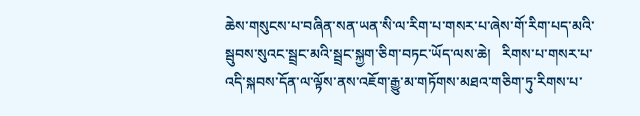ཆེས་གསུངས་པ་བཞིན་སན་ཡན་སི་ལ་རིག་པ་གསར་པ་ཞེས་གོ་རིག་པད་མའི་སྦུབས་སུའང་སྦྲང་མའི་སྦྲང་སྐྱག་ཅིག་བཏང་ཡོད་ལས་ཆེ།   རིགས་པ་གསར་པ་འདི་སྐབས་དོན་ལ་ལྟོས་ནས་འཇོག་རྒྱུ་མ་གཏོགས་མཐའ་གཅིག་ཏུ་རིགས་པ་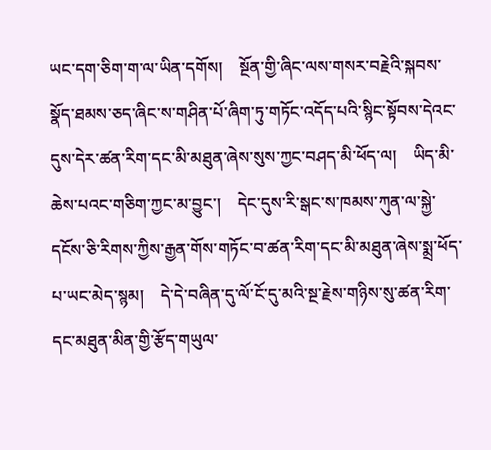ཡང་དག་ཅིག་ག་ལ་ཡིན་དགོས།    སྔོན་གྱི་ཞིང་ལས་གསར་བརྗེའི་སྐབས་སྣོད་ཐམས་ཅད་ཞིང་ས་གཤིན་པོ་ཞིག་ཏུ་གཏོང་འདོད་པའི་སྙིང་སྟོབས་དེའང་དུས་དེར་ཚན་རིག་དང་མི་མཐུན་ཞེས་སུས་ཀྱང་བཤད་མི་ཕོད་ལ།    ཡིད་མི་ཆེས་པའང་གཅིག་ཀྱང་མ་བྱུང་།    དེང་དུས་རི་སྒང་ས་ཁམས་ཀུན་ལ་སྐྱེ་དངོས་ཅི་རིགས་ཀྱིས་རྒྱན་གོས་གཏོང་བ་ཚན་རིག་དང་མི་མཐུན་ཞེས་སྨྲ་ཕོད་པ་ཡང་མེད་སྙམ།    དེ་དེ་བཞིན་དུ་ལོ་ངོ་དུ་མའི་སྔ་རྗེས་གཉིས་སུ་ཚན་རིག་དང་མཐུན་མིན་གྱི་རྩོད་གཡུལ་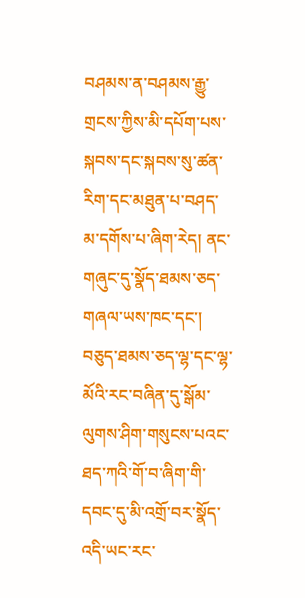བཤམས་ན་བཤམས་རྒྱུ་གྲངས་ཀྱིས་མི་དཔོག་པས་སྐབས་དང་སྐབས་སུ་ཚན་རིག་དང་མཐུན་པ་བཤད་མ་དགོས་པ་ཞིག་རེད། ནང་གཞུང་དུ་སྣོད་ཐམས་ཅད་གཞལ་ཡས་ཁང་དང་།   བཅུད་ཐམས་ཅད་ལྷ་དང་ལྷ་མོའི་རང་བཞིན་དུ་སྒོམ་ལུགས་ཤིག་གསུངས་པའང་ཐད་ཀའི་གོ་བ་ཞིག་གི་དབང་དུ་མི་འགྲོ་བར་སྣོད་འདི་ཡང་རང་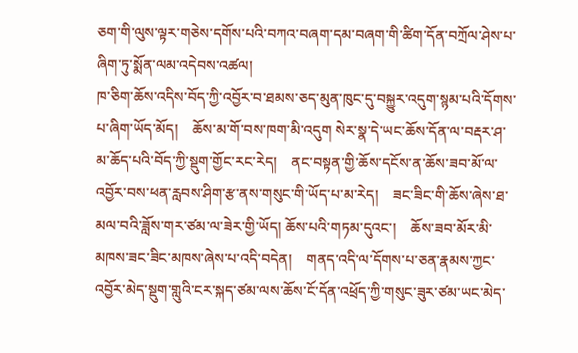ཅག་གི་ལུས་ལྟར་གཅེས་དགོས་པའི་བཀའ་བཞག་དམ་བཞག་གི་ཚིག་དོན་བཀྲོལ་ཤེས་པ་ཞིག་ཏུ་སྨོན་ལམ་འདེབས་འཚལ།
ཁ་ཅིག་ཆོས་འདིས་བོད་ཀྱི་འབྱོར་བ་ཐམས་ཅད་མུན་ཁུང་དུ་བསྐྱུར་འདུག་སྙམ་པའི་དོགས་པ་ཞིག་ཡོད་མོད།    ཆོས་མ་གོ་བས་ཁག་མི་འདུག སེར་སྣ་དེ་ཡང་ཆོས་དོན་ལ་བརྡར་ཤ་མ་ཆོད་པའི་བོད་ཀྱི་སྡུག་གྱོང་རང་རེད།    ནང་བསྟན་གྱི་ཆོས་དངོས་ན་ཆོས་ཟབ་མོ་ལ་འབྱོར་བས་ཕན་རླབས་ཤིག་རྩ་ནས་གསུང་གི་ཡོད་པ་མ་རེད།    ཟང་ཟིང་གི་ཆོས་ཞེས་ཐ་མལ་བའི་ཟློས་གར་ཙམ་ལ་ཟེར་གྱི་ཡོད། ཆོས་པའི་གཏམ་དུའང་།    ཆོས་ཟབ་མོར་མི་མཁས་ཟང་ཟིང་མཁས་ཞེས་པ་འདི་བདེན།    གནད་འདི་ལ་དོགས་པ་ཅན་རྣམས་ཀྱང་འབྱོར་མེད་སྡུག་གླུའི་ངར་སྐད་ཙམ་ལས་ཆོས་ངོ་དོན་འཕྲོད་ཀྱི་གསུང་ཟུར་ཙམ་ཡང་མེད་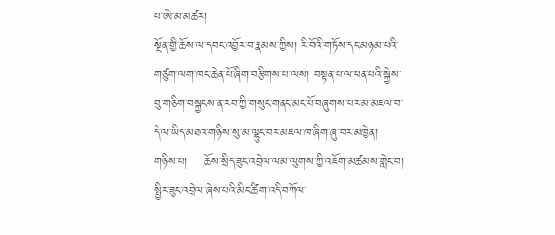པ་ཨེ་མ་མཚར།
སྔོན་གྱི་ཆོས་ལ་དབང་འབྱོར་བ་རྣམས་ཀྱིས། རི་བོའི་གཏོས་དང་མཉམ་པའི་གཙུག་ལག་ཁང་ཆེན་པོ་ཞིག་བརྩིགས་པ་ལས། བསྟན་པ་ལ་ཕན་པའི་སྐྱེས་བུ་གཅིག་བསྐྱངས་ན་རབ་ཀྱི་གསུང་གནང་མང་པོ་བཞུགས་པར་མ་མཇལ་བ་དེ་ལ་ཡིད་མཐའ་གཉིས་སུ་མ་ལྷུང་བར་མཇལ་ཁ་ཞིག་ཞུ་བར་མཁྱེན།
གཉིས་པ།    ཆོས་སྲིད་ཟུང་འབྲེལ་ལམ་ལུགས་ཀྱི་འཇོག་མཚམས་གླེང་བ།
སྤྱིར་ཟུང་འབྲེལ་ཞེས་པའི་མིང་ཚིག་འདི་བཀོལ་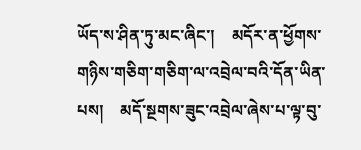ཡོད་ས་ཤིན་ཏུ་མང་ཞིང་།    མདོར་ན་ཕྱོགས་གཉིས་གཅིག་གཅིག་ལ་འབྲེལ་བའི་དོན་ཡིན་པས།    མདོ་སྔགས་ཟུང་འབྲེལ་ཞེས་པ་ལྟ་བུ་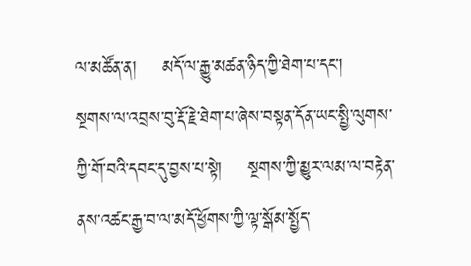ལ་མཚོན་ན།    མདོ་ལ་རྒྱུ་མཚན་ཉིད་ཀྱི་ཐེག་པ་དང་།    སྔགས་ལ་འབྲས་བུ་རྡོ་རྗེ་ཐེག་པ་ཞེས་བསྟན་དོན་ཡང་སྤྱི་ལུགས་ཀྱི་གོ་བའི་དབང་དུ་བྱས་པ་སྟེ།    སྔགས་ཀྱི་མྱུར་ལམ་ལ་བརྟེན་ནས་འཚང་རྒྱ་བ་ལ་མདོ་ཕྱོགས་ཀྱི་ལྟ་སྒོམ་སྤྱོད་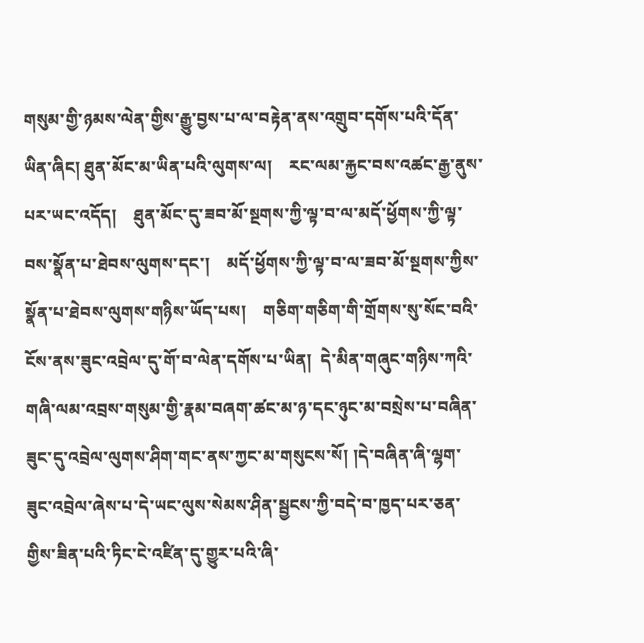གསུམ་གྱི་ཉམས་ལེན་གྱིས་རྒྱུ་བྱས་པ་ལ་བརྟེན་ནས་འགྲུབ་དགོས་པའི་དོན་ཡིན་ཞིང། ཐུན་མོང་མ་ཡིན་པའི་ལུགས་ལ།    རང་ལམ་རྐྱང་བས་འཚང་རྒྱ་ནུས་པར་ཡང་འདོད།    ཐུན་མོང་དུ་ཟབ་མོ་སྔགས་ཀྱི་ལྟ་བ་ལ་མདོ་ཕྱོགས་ཀྱི་ལྟ་བས་སྣོན་པ་ཐེབས་ལུགས་དང་།    མདོ་ཕྱོགས་ཀྱི་ལྟ་བ་ལ་ཟབ་མོ་སྔགས་ཀྱིས་སྣོན་པ་ཐེབས་ལུགས་གཉིས་ཡོད་པས།    གཅིག་གཅིག་གི་གྲོགས་སུ་སོང་བའི་ངོས་ནས་ཟུང་འབྲེལ་དུ་གོ་བ་ལེན་དགོས་པ་ཡིན།  དེ་མིན་གཞུང་གཉིས་ཀའི་གཞི་ལམ་འབྲས་གསུམ་གྱི་རྣམ་བཞག་ཚང་མ་ཉ་དང་ཉུང་མ་བསྲེས་པ་བཞིན་ཟུང་དུ་འབྲེལ་ལུགས་ཤིག་གང་ནས་ཀྱང་མ་གསུངས་སོ། །དེ་བཞིན་ཞི་ལྷག་ཟུང་འབྲེལ་ཞེས་པ་དེ་ཡང་ལུས་སེམས་ཤིན་སྦྱངས་ཀྱི་བདེ་བ་ཁྱད་པར་ཅན་གྱིས་ཟིན་པའི་ཏིང་ངེ་འཛིན་དུ་གྱུར་པའི་ཞི་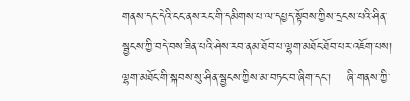གནས་དང་དེའི་ངང་ནས་རང་གི་དམིགས་པ་ལ་དཔྱད་སྟོབས་ཀྱིས་དྲངས་པའི་ཤིན་སྦྱངས་ཀྱི་བདེ་བས་ཟིན་པའི་ཤེས་རབ་ནམ་ཐོབ་པ་ལྷག་མཐོང་ཐོབ་པར་འཇོག་པས།    ལྷག་མཐོང་གི་སྐབས་སུ་ཤིན་སྦྱངས་ཀྱིས་མ་བཏང་བ་ཞིག་དང་།    ཞི་གནས་ཀྱི་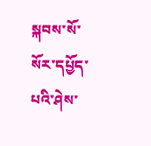སྐབས་སོ་སོར་དཔྱོད་པའི་ཤེས་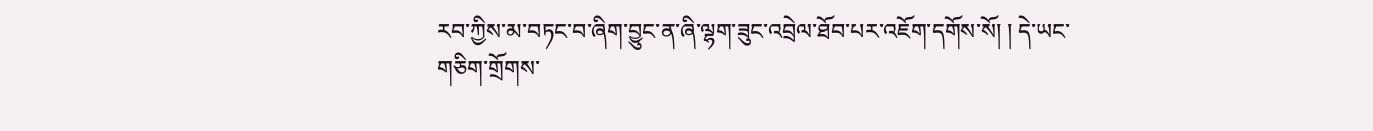རབ་ཀྱིས་མ་བཏང་བ་ཞིག་བྱུང་ན་ཞི་ལྷག་ཟུང་འབྲེལ་ཐོབ་པར་འཇོག་དགོས་སོ། ། དེ་ཡང་གཅིག་གྲོགས་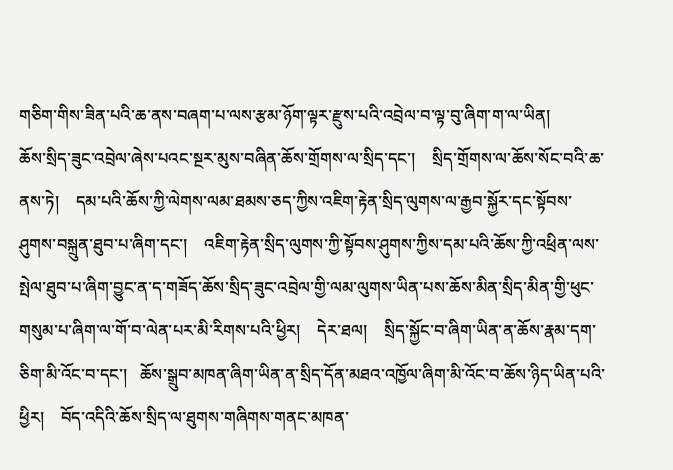གཅིག་གིས་ཟིན་པའི་ཆ་ནས་བཞག་པ་ལས་རྩམ་ཉོག་ལྟར་རྫུས་པའི་འབྲེལ་བ་ལྟ་བུ་ཞིག་ག་ལ་ཡིན།
ཆོས་སྲིད་ཟུང་འབྲེལ་ཞེས་པའང་སྔར་མུས་བཞིན་ཆོས་གྲོགས་ལ་སྲིད་དང་།    སྲིད་གྲོགས་ལ་ཆོས་སོང་བའི་ཆ་ནས་ཏེ།    དམ་པའི་ཆོས་ཀྱི་ལེགས་ལམ་ཐམས་ཅད་ཀྱིས་འཇིག་རྟེན་སྲིད་ལུགས་ལ་རྒྱབ་སྐྱོར་དང་སྟོབས་ཤུགས་བསྐྲུན་ཐུབ་པ་ཞིག་དང་།    འཇིག་རྟེན་སྲིད་ལུགས་ཀྱི་སྟོབས་ཤུགས་ཀྱིས་དམ་པའི་ཆོས་ཀྱི་འཕྲིན་ལས་སྤེལ་ཐུབ་པ་ཞིག་བྱུང་ན་ད་གཟོད་ཆོས་སྲིད་ཟུང་འབྲེལ་གྱི་ལམ་ལུགས་ཡིན་པས་ཆོས་མིན་སྲིད་མིན་གྱི་ཕུང་གསུམ་པ་ཞིག་ལ་གོ་བ་ལེན་པར་མི་རིགས་པའི་ཕྱིར།    དེར་ཐལ།    སྲིད་སྐྱོང་བ་ཞིག་ཡིན་ན་ཆོས་རྣམ་དག་ཅིག་མི་འོང་བ་དང་།   ཆོས་སྒྲུབ་མཁན་ཞིག་ཡིན་ན་སྲིད་དོན་མཐའ་འཁྱོལ་ཞིག་མི་འོང་བ་ཆོས་ཉིད་ཡིན་པའི་ཕྱིར།    བོད་འདིའི་ཆོས་སྲིད་ལ་ཐུགས་གཞིགས་གནང་མཁན་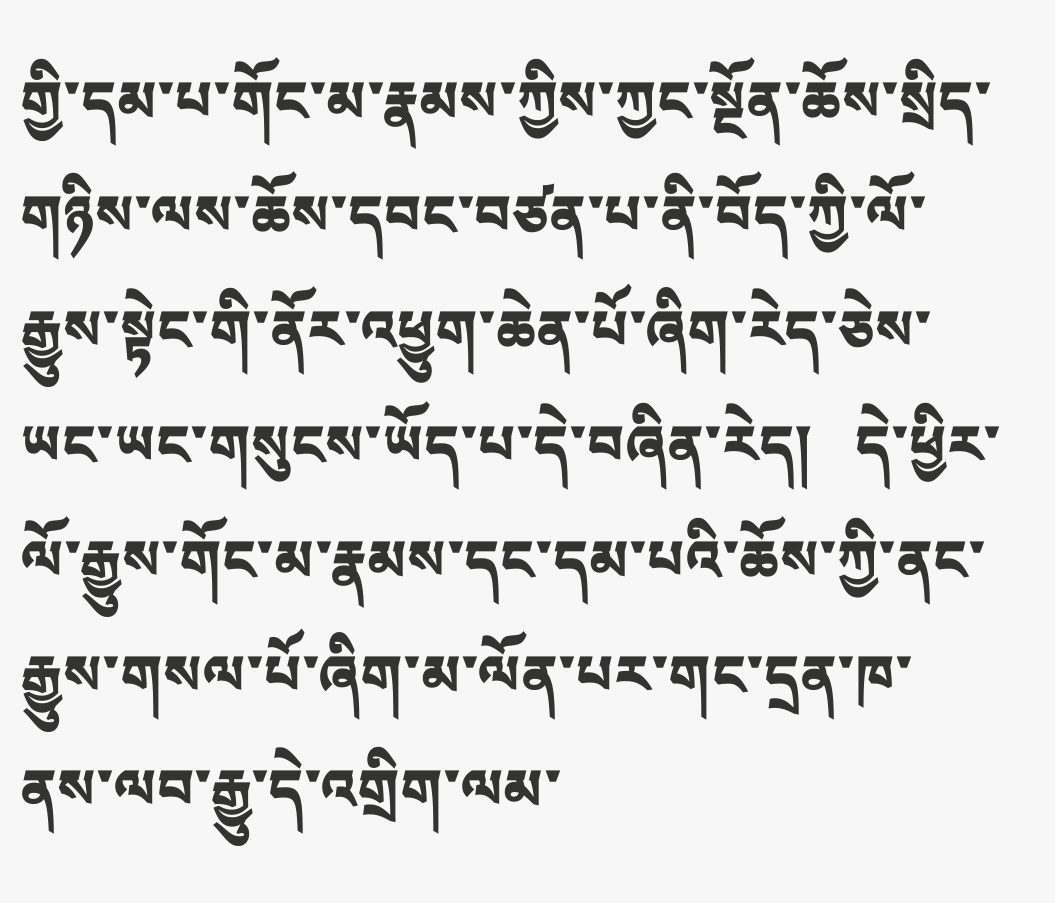གྱི་དམ་པ་གོང་མ་རྣམས་ཀྱིས་ཀྱང་སྔོན་ཆོས་སྲིད་གཉིས་ལས་ཆོས་དབང་བཙན་པ་ནི་བོད་ཀྱི་ལོ་རྒྱུས་སྟེང་གི་ནོར་འཕྱུག་ཆེན་པོ་ཞིག་རེད་ཅེས་ཡང་ཡང་གསུངས་ཡོད་པ་དེ་བཞིན་རེད།   དེ་ཕྱིར་ལོ་རྒྱུས་གོང་མ་རྣམས་དང་དམ་པའི་ཆོས་ཀྱི་ནང་རྒྱུས་གསལ་པོ་ཞིག་མ་ལོན་པར་གང་དྲན་ཁ་ནས་ལབ་རྒྱུ་དེ་འགྲིག་ལམ་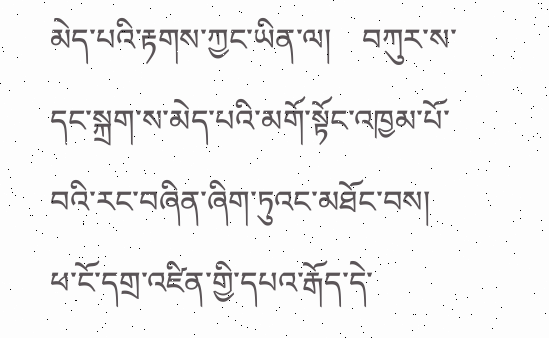མེད་པའི་རྟགས་ཀྱང་ཡིན་ལ།    བཀུར་ས་དང་སྐྲག་ས་མེད་པའི་མགོ་སྟོང་འཁྱམ་པོ་བའི་རང་བཞིན་ཞིག་ཏུའང་མཐོང་བས།    ཕ་ངོ་དགྲ་འཛིན་གྱི་དཔའ་རྒོད་དེ་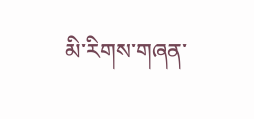མི་རིགས་གཞན་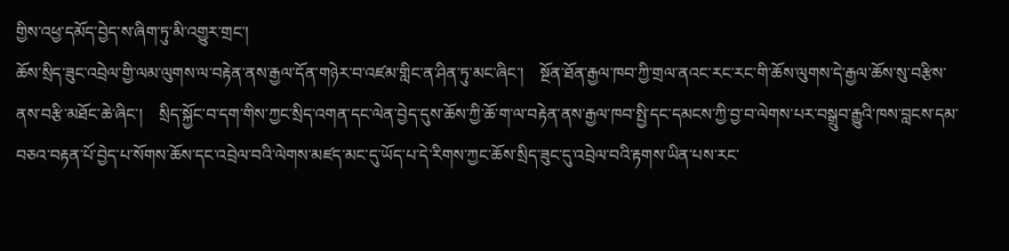གྱིས་འཕྱ་དམོད་བྱེད་ས་ཞིག་ཏུ་མི་འགྱུར་གྲང་།
ཆོས་སྲིད་ཟུང་འབྲེལ་གྱི་ལམ་ལུགས་ལ་བརྟེན་ནས་རྒྱལ་དོན་གཉེར་བ་འཛམ་གླིང་ན་ཤིན་ཏུ་མང་ཞིང་།    སྔོན་ཐོན་རྒྱལ་ཁབ་ཀྱི་གྲལ་ནའང་རང་རང་གི་ཆོས་ལུགས་དེ་རྒྱལ་ཆོས་སུ་བརྩིས་ནས་བརྩི་མཐོང་ཆེ་ཞིང་།    སྲིད་སྐྱོང་བ་དག་གིས་ཀྱང་སྲིད་འགན་དང་ལེན་བྱེད་དུས་ཆོས་ཀྱི་ཆོ་ག་ལ་བརྟེན་ནས་རྒྱལ་ཁབ་སྤྱི་དང་དམངས་ཀྱི་བྱ་བ་ལེགས་པར་བསྒྲུབ་རྒྱུའི་ཁས་བླངས་དམ་བཅའ་བརྟན་པོ་བྱེད་པ་སོགས་ཆོས་དང་འབྲེལ་བའི་ལེགས་མཛད་མང་དུ་ཡོད་པ་དེ་རིགས་ཀྱང་ཆོས་སྲིད་ཟུང་དུ་འབྲེལ་བའི་རྟགས་ཡིན་པས་རང་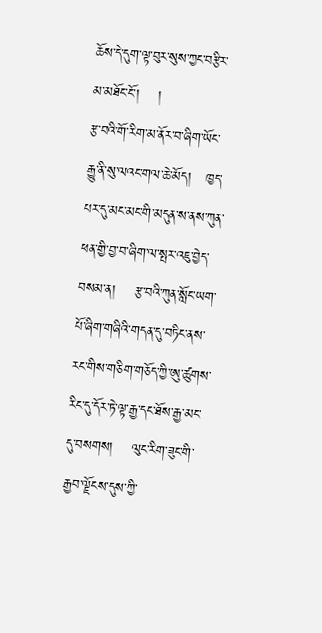ཆོས་དེ་དུག་ལྟ་བུར་སུས་ཀྱང་བརྩིར་མ་མཐོང་ངོ་།    །
རྩ་བའི་གོ་རིག་མ་ནོར་བ་ཞིག་ཡོང་རྒྱུ་ནི་སུ་ལའང་གལ་ཆེ་མོད།   ཁྱད་པར་དུ་མང་མང་གི་མདུན་ས་ནས་ཀུན་ཕན་གྱི་བྱ་བ་ཞིག་ལ་སྤར་འཇུ་བྱེད་བསམ་ན།    རྩ་བའི་ཀུན་སློང་ཡག་པོ་ཞིག་གཞིའི་གདན་དུ་བཏིང་ནས་རང་གིས་གཅིག་གཅོད་ཀྱི་ཨུ་ཚུགས་རིང་དུ་དོར་ཏེ་ལྟ་རྒྱ་དང་ཐོས་རྒྱ་མང་དུ་བསགས།    ལུང་རིག་ཟུང་གི་རྒྱབ་ལྗོངས་དུས་ཀྱི་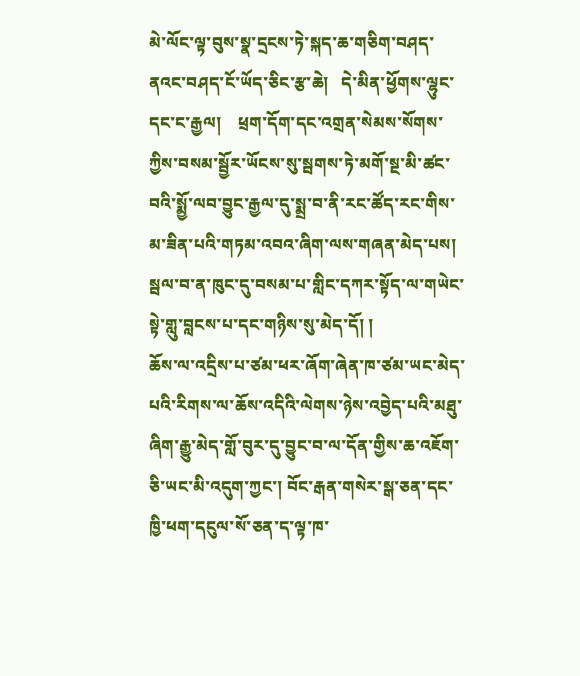མེ་ལོང་ལྟ་བུས་སྣ་དྲངས་ཏེ་སྐད་ཆ་གཅིག་བཤད་ནའང་བཤད་ངོ་ཡོད་ཅིང་རྩ་ཆེ།   དེ་མིན་ཕྱོགས་ལྷུང་དང་ང་རྒྱལ།    ཕྲག་དོག་དང་འགྲན་སེམས་སོགས་ཀྱིས་བསམ་སྦྱོར་ཡོངས་སུ་སྦགས་ཏེ་མགོ་སྔ་མི་ཚང་བའི་སྨྱོ་ལབ་བྱུང་རྒྱལ་དུ་སྨྲ་བ་ནི་རང་ཚོད་རང་གིས་མ་ཟིན་པའི་གཏམ་འབའ་ཞིག་ལས་གཞན་མེད་པས།   སྦལ་བ་ན་ཁུང་དུ་བསམ་པ་གླིང་དཀར་སྟོད་ལ་གཡེང་སྟེ་གླུ་བླངས་པ་དང་གཉིས་སུ་མེད་དོ། །
ཆོས་ལ་འདྲིས་པ་ཙམ་ཕར་ཞོག་ཞེན་ཁ་ཙམ་ཡང་མེད་པའི་རིགས་ལ་ཆོས་འདིའི་ལེགས་ཉེས་འབྱེད་པའི་མཐུ་ཞིག་རྒྱུ་མེད་གློ་བུར་དུ་བྱུང་བ་ལ་དོན་གྱིས་ཆ་འཇོག་ཅི་ཡང་མི་འདུག་ཀྱང་། བོང་རྒན་གསེར་སྒ་ཅན་དང་ཁྱི་ཕག་དངུལ་སོ་ཅན་ད་ལྟ་ཁ་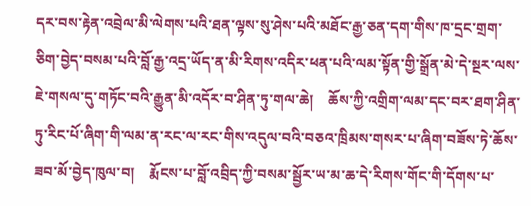དར་བས་རྟེན་འབྲེལ་མི་ལེགས་པའི་ཐན་ལྟས་སུ་ཤེས་པའི་མཐོང་རྒྱ་ཅན་དག་གིས་ཁ་དྲང་གྲག་ཅིག་བྱེད་བསམ་པའི་བློ་རྒྱ་འདྲ་ཡོད་ན་མི་རིགས་འདིར་ཕན་པའི་ལམ་སྟོན་གྱི་སྒྲོན་མེ་དེ་སྔར་ལས་ཇེ་གསལ་དུ་གཏོང་བའི་རྒྱུན་མི་འདོར་བ་ཤིན་ཏུ་གལ་ཆེ།    ཆོས་ཀྱི་འགྲིག་ལམ་དང་བར་ཐག་ཤིན་ཏུ་རིང་པོ་ཞིག་གི་ལམ་ན་རང་ལ་རང་གིས་འདུལ་བའི་བཅའ་ཁྲིམས་གསར་པ་ཞིག་བཟོས་ཏེ་ཆོས་ཟབ་མོ་བྱེད་ཁུལ་བ།    རྨོངས་པ་བློ་འབྲིད་ཀྱི་བསམ་སྦྱོར་ཡ་མ་ཆ་དེ་རིགས་གོང་གི་དོགས་པ་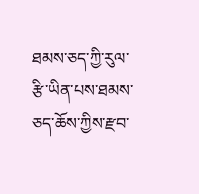ཐམས་ཅད་ཀྱི་རུལ་རྩི་ཡིན་པས་ཐམས་ཅད་ཆོས་ཀྱིས་རྫབ་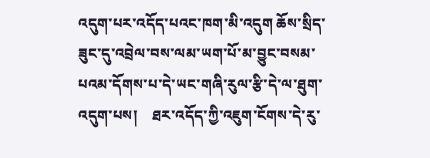འདུག་པར་འདོད་པའང་ཁག་མི་འདུག ཆོས་སྲིད་ཟུང་དུ་འབྲེལ་བས་ལམ་ཡག་པོ་མ་བྱུང་བསམ་པའམ་དོགས་པ་དེ་ཡང་གཞི་རུལ་རྩི་དེ་ལ་ཐུག་འདུག་པས།    ཐར་འདོད་ཀྱི་འཇུག་ངོགས་དེ་རུ་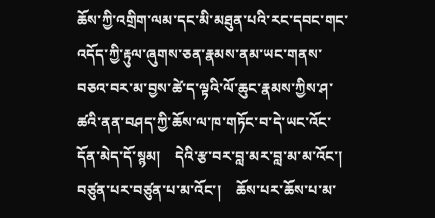ཆོས་ཀྱི་འགྲིག་ལམ་དང་མི་མཐུན་པའི་རང་དབང་གང་འདོད་ཀྱི་རྟུལ་ཞུགས་ཅན་རྣམས་ནམ་ཡང་གནས་བཅའ་བར་མ་བྱས་ཚེ་ད་ལྟའི་ལོ་ཆུང་རྣམས་ཀྱིས་ཤ་ཚའི་ནན་བཤད་ཀྱི་ཆོས་ལ་ཁ་གཏོང་བ་དེ་ཡང་འོང་དོན་མེད་དོ་སྙམ།    དེའི་རྩ་བར་བླ་མར་བླ་མ་མ་འོང་།    བཙུན་པར་བཙུན་པ་མ་འོང་།    ཆོས་པར་ཆོས་པ་མ་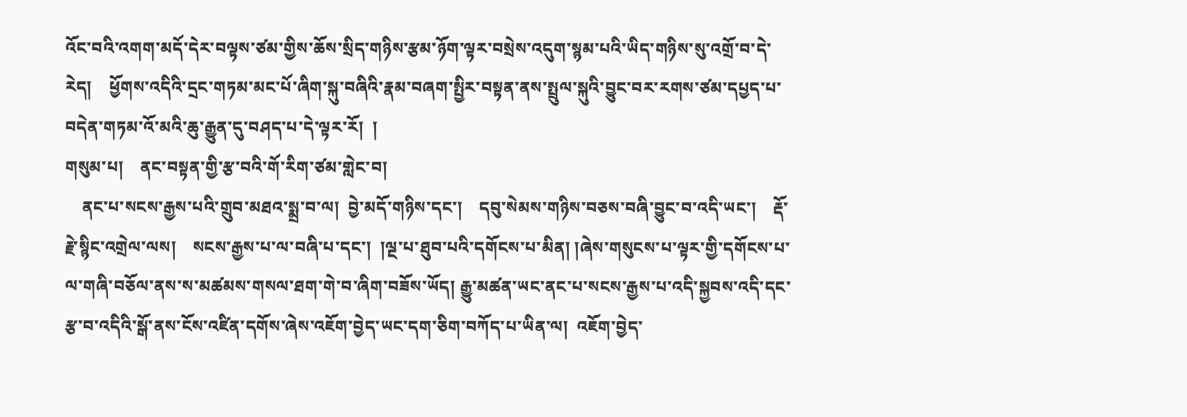འོང་བའི་འགག་མདོ་དེར་བལྟས་ཙམ་གྱིས་ཆོས་སྲིད་གཉིས་རྩམ་ཉོག་ལྟར་བསྲེས་འདུག་སྙམ་པའི་ཡིད་གཉིས་སུ་འགྲོ་བ་དེ་རེད།    ཕྱོགས་འདིའི་དྲང་གཏམ་མང་པོ་ཞིག་སྐུ་བཞིའི་རྣམ་བཞག་སྤྱིར་བསྟན་ནས་སྤྲུལ་སྐུའི་བྱུང་བར་རགས་ཙམ་དཔྱད་པ་བདེན་གཏམ་འོ་མའི་ཆུ་རྒྱུན་དུ་བཤད་པ་དེ་ལྟར་རོ།  །
གསུམ་པ།    ནང་བསྟན་གྱི་རྩ་བའི་གོ་རིག་ཙམ་གླེང་བ།
    ནང་པ་སངས་རྒྱས་པའི་གྲུབ་མཐའ་སྨྲ་བ་ལ།  བྱེ་མདོ་གཉིས་དང་།    དབུ་སེམས་གཉིས་བཅས་བཞི་བྱུང་བ་འདི་ཡང་།    རྡོ་རྗེ་སྙིང་འགྲེལ་ལས།    སངས་རྒྱས་པ་ལ་བཞི་པ་དང་།  །ལྔ་པ་ཐུབ་པའི་དགོངས་པ་མིན། །ཞེས་གསུངས་པ་ལྟར་གྱི་དགོངས་པ་ལ་གཞི་བཅོལ་ནས་ས་མཚམས་གསལ་ཐག་གེ་བ་ཞིག་བཟོས་ཡོད། རྒྱུ་མཚན་ཡང་ནང་པ་སངས་རྒྱས་པ་འདི་སྐྱབས་འདི་དང་རྩ་བ་འདིའི་སྒོ་ནས་ངོས་འཛིན་དགོས་ཞེས་འཇོག་བྱེད་ཡང་དག་ཅིག་བཀོད་པ་ཡིན་ལ།  འཇོག་བྱེད་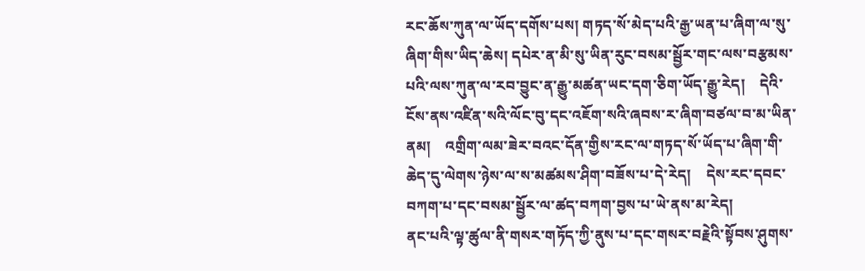རང་ཆོས་ཀུན་ལ་ཡོད་དགོས་པས། གཏད་སོ་མེད་པའི་རྒྱ་ཡན་པ་ཞིག་ལ་སུ་ཞིག་གིས་ཡིད་ཆེས། དཔེར་ན་མི་སུ་ཡིན་རུང་བསམ་སྦྱོར་གང་ལས་བརྩམས་པའི་ལས་ཀུན་ལ་རབ་བྱུང་ན་རྒྱུ་མཚན་ཡང་དག་ཅིག་ཡོད་རྒྱུ་རེད།    དེའི་ངོས་ནས་འཛིན་སའི་ལོང་བུ་དང་འཇོག་སའི་ཞབས་ར་ཞིག་བཙལ་བ་མ་ཡིན་ནམ།    འགྲིག་ལམ་ཟེར་བའང་དོན་གྱིས་རང་ལ་གཏད་སོ་ཡོད་པ་ཞིག་གི་ཆེད་དུ་ལེགས་ཉེས་ལ་ས་མཚམས་ཤིག་བཟོས་པ་དེ་རེད།    དེས་རང་དབང་བཀག་པ་དང་བསམ་སྦྱོར་ལ་ཚད་བཀག་བྱས་པ་ཡེ་ནས་མ་རེད།
ནང་པའི་ལྟ་ཚུལ་ནི་གསར་གཏོད་ཀྱི་ནུས་པ་དང་གསར་བརྗེའི་སྟོབས་ཤུགས་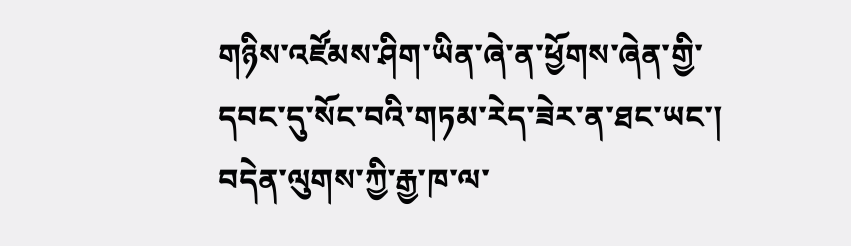གཉིས་འཛོམས་ཤིག་ཡིན་ཞེ་ན་ཕྱོགས་ཞེན་གྱི་དབང་དུ་སོང་བའི་གཏམ་རེད་ཟེར་ན་ཐང་ཡང་། བདེན་ལུགས་ཀྱི་རྒྱ་ཁ་ལ་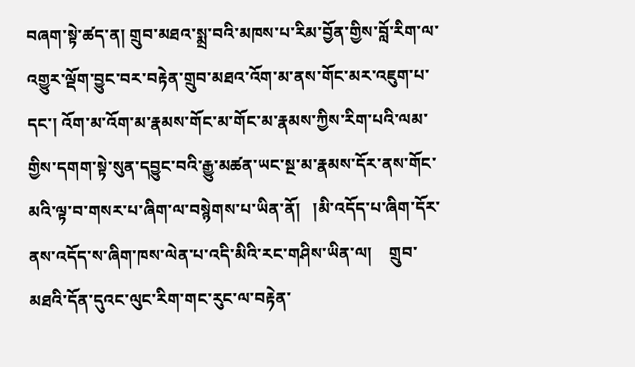བཞག་སྟེ་ཚད་ན། གྲུབ་མཐའ་སྨྲ་བའི་མཁས་པ་རིམ་བྱོན་གྱིས་བློ་རིག་ལ་འགྱུར་ལྡོག་བྱུང་བར་བརྟེན་གྲུབ་མཐའ་འོག་མ་ནས་གོང་མར་འཇུག་པ་དང་། འོག་མ་འོག་མ་རྣམས་གོང་མ་གོང་མ་རྣམས་ཀྱིས་རིག་པའི་ལམ་གྱིས་དགག་སྟེ་སུན་དབྱུང་བའི་རྒྱུ་མཚན་ཡང་སྔ་མ་རྣམས་དོར་ནས་གོང་མའི་ལྟ་བ་གསར་པ་ཞིག་ལ་བསྙེགས་པ་ཡིན་ནོ།   །མི་འདོད་པ་ཞིག་དོར་ནས་འདོད་ས་ཞིག་ཁས་ལེན་པ་འདི་མིའི་རང་གཤིས་ཡིན་ལ།    གྲུབ་མཐའི་དོན་དུའང་ལུང་རིག་གང་རུང་ལ་བརྟེན་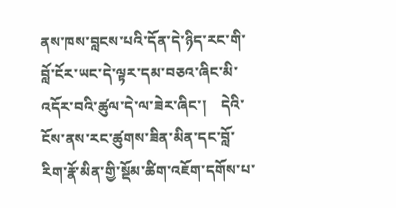ནས་ཁས་བླངས་པའི་དོན་དེ་ཉིད་རང་གི་བློ་ངོར་ཡང་དེ་ལྟར་དམ་བཅའ་ཞིང་མི་འདོར་བའི་ཚུལ་དེ་ལ་ཟེར་ཞིང་།    དེའི་ངོས་ནས་རང་ཚུགས་ཟིན་མིན་དང་བློ་རིག་རྣོ་མིན་གྱི་སྡོམ་ཚིག་འཇོག་དགོས་པ་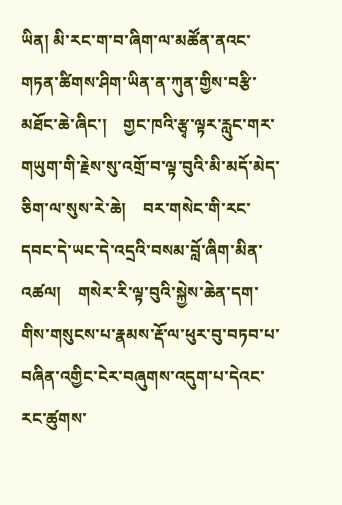ཡིན། མི་རང་ག་བ་ཞིག་ལ་མཚོན་ནའང་གཏན་ཚིགས་ཤིག་ཡིན་ན་ཀུན་གྱིས་བརྩི་མཐོང་ཆེ་ཞིང་།    གྱང་ཁའི་རྩྭ་ལྟར་རླུང་གར་གཡུག་གི་རྗེས་སུ་འགྲོ་བ་ལྟ་བུའི་མི་མདོ་མེད་ཅིག་ལ་སུས་རེ་ཆེ།    བར་གསེང་གི་རང་དབང་དེ་ཡང་དེ་འདྲའི་བསམ་བློ་ཞིག་མིན་འཚལ།    གསེར་རི་ལྟ་བུའི་སྐྱེས་ཆེན་དག་གིས་གསུངས་པ་རྣམས་རྡོ་ལ་ཕུར་བུ་བཏབ་པ་བཞིན་འགྱིང་ངེར་བཞུགས་འདུག་པ་དེའང་རང་ཚུགས་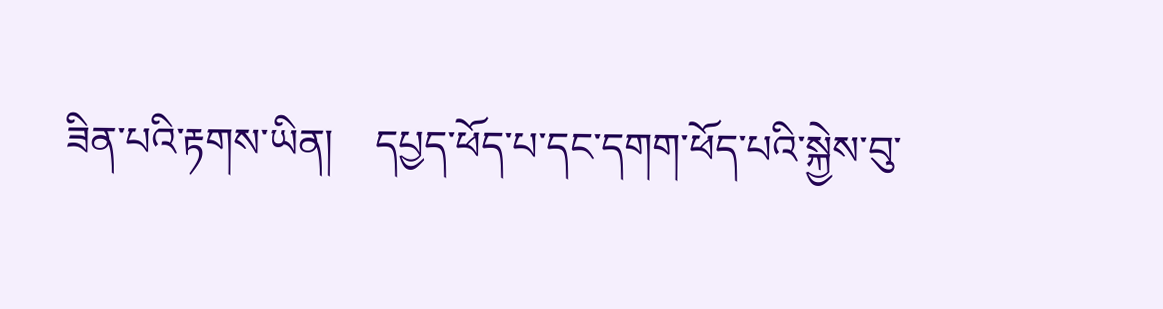ཟིན་པའི་རྟགས་ཡིན།    དཔྱད་ཕོད་པ་དང་དགག་ཕོད་པའི་སྐྱེས་བུ་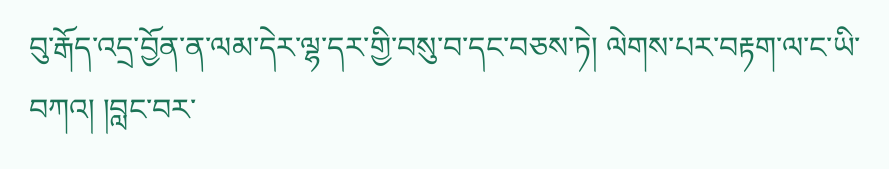བུ་རྒོད་འདྲ་བྱོན་ན་ལམ་དེར་ལྷ་དར་གྱི་བསུ་བ་དང་བཅས་ཏེ། ལེགས་པར་བརྟག་ལ་ང་ཡི་བཀའ། །བླང་བར་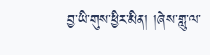བྱ་ཡི་གུས་ཕྱིར་མིན། །ཞེས་གླུ་ལ་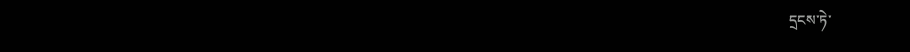དྲངས་ཏེ་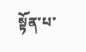སྟོན་པ་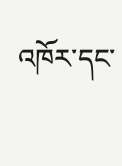འཁོར་དང་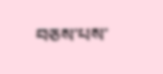བཅས་པས་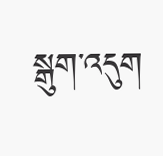སྒུག་འདུག